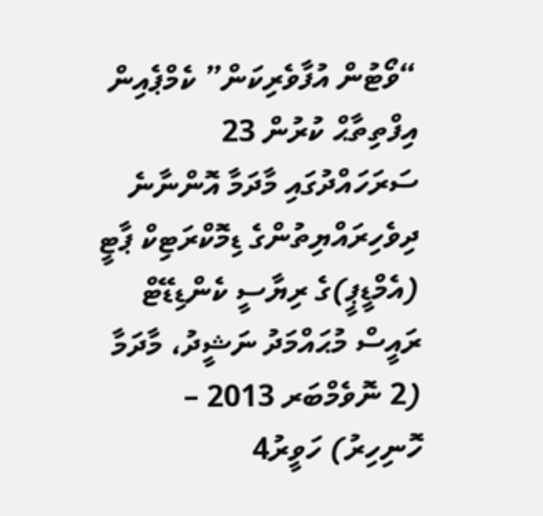“ވޯޓުން އުފާވެރިކަން” ކެމްޕެއިން އިފްތިތާޙް ކުރުން 23 ސަރަހައްދުގައި މާދަމާ އޮންނާނެ
ދިވެހިރައްޔިތުންގެ ޑިމޮކްރަޓިކް ޕާޓީ (އެމްޑީޕީ)ގެ ރިޔާސީ ކެންޑިޑޭޓް ރައީސް މުޙައްމަދު ނަޝީދު، މާދަމާ (2 ނޮވެމްބަރ 2013 – ހޮނިހިރު) ހަވީރު4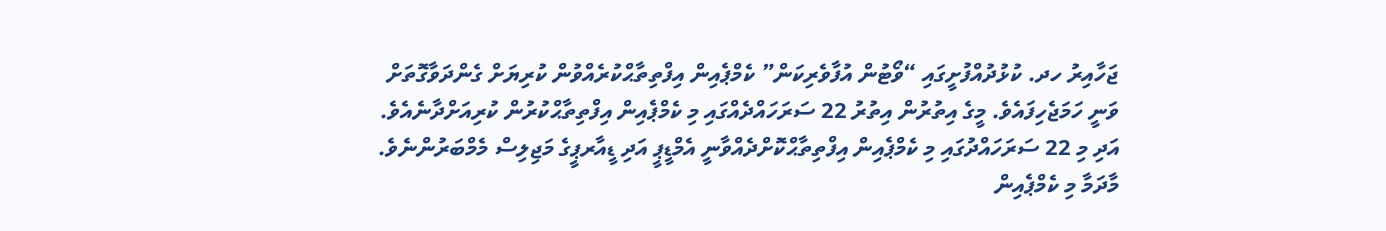ޖަހާއިރު ހދ. ކުޅުދުއްފުށީގައި “ވޯޓުން އުފާވެރިކަން” ކެމްޕެއިން އިފްތިތާޙްކުރެއްވުން ކުރިޔަށް ގެންދަވާގޮތަށް ވަނީ ހަމަޖެހިފައެވެ. މީގެ އިތުރުން އިތުރު 22 ސަރަހައްދެއްގައި މި ކެމްޕެއިން އިފްތިތާޙްކުރުން ކުރިއަށްދާނެއެވެ. އަދި މި 22 ސަރަހައްދުގައި މި ކެމްޕެއިން އިފްތިތާޙްކޮށްދެއްވާނީ އެމްޑީޕީ އަދި ޑީއާރޕީގެ މަޖިލިސް މެމްބަރުންނެވެ.
މާދަމާ މި ކެމްޕެއިން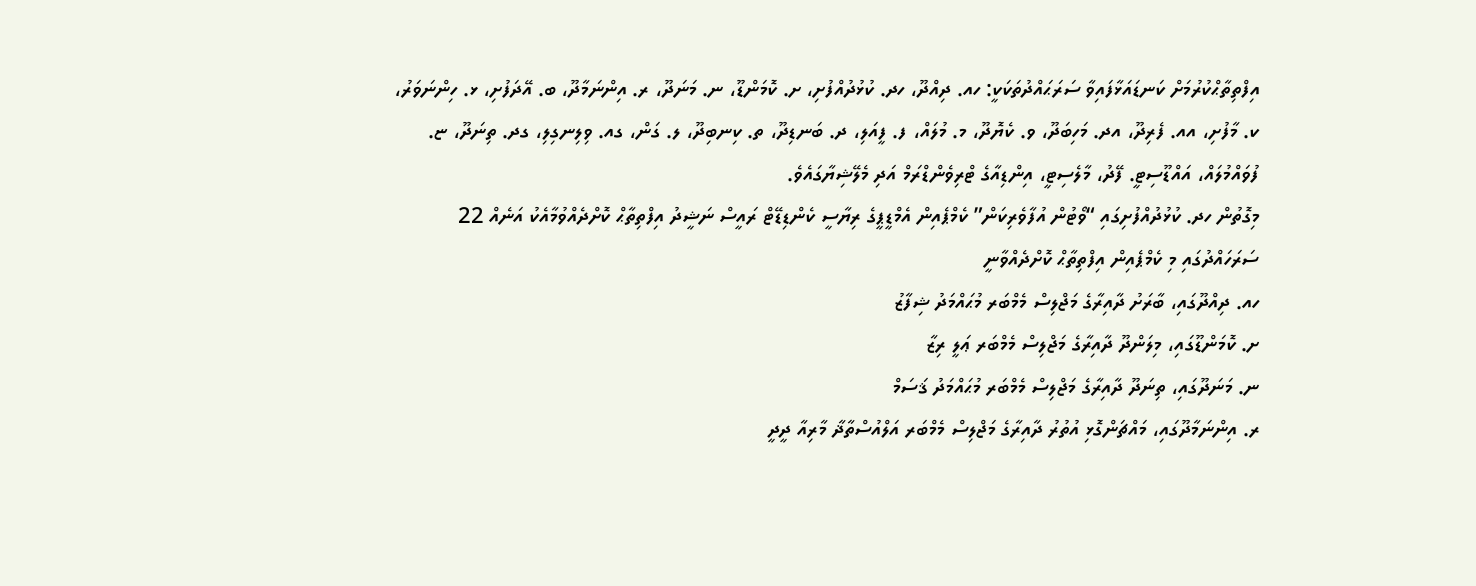އިފްތިތާޙްކުރުމަށް ކަނޑައަޅާފައިވާ ސަރަޙައްދުތަކަކީ: ހއ. ދިއްދޫ، ހދ. ކުޅުދުއްފުށި، ށ. ކޮމަންޑޫ، ނ. މަނަދޫ، ރ. އިންނަމާދޫ، ބ. އޭދަފުށި، ޅ. ހިންނަވަރު، ކ. މާފުށި، އއ. ފެރިދޫ، އދ. މަހިބަދޫ، ވ. ކެޔޮދޫ، މ. މުލައް، ފ. ފީއަލި، ދ. ބަނޑިދޫ، ތ. ކިނބިދޫ، ލ. ގަން، ގއ. ވިލިނގިލި، ގދ. ތިނަދޫ، ޏ. ފުވައްމުލައް، އައްޑޫސިޓީ. ފޭދު، މާލެސިޓީ، އިންޑިއާގެ ޓްރިވެންޑްރަމް އަދި މެލޭޝިޔާގައެވެ.
މިގޮތުން ހދ. ކުޅުދުއްފުށިގައި “ވޯޓުން އުފާވެރިކަން” ކެމްޕެއިން އެމްޑީޕީގެ ރިޔާސީ ކެންޑިޑޭޓް ރައީސް ނަޝީދު އިފްތިތާޙް ކޮށްދެއްވުމާއެކު އަނެއް 22 ސަރަހައްދުގައި މި ކެމްޕެއިން އިފްތިތާޙް ކޮށްދެއްވާނީ
ހއ. ދިއްދޫގައި، ބާރަށު ދާއިރާގެ މަޖްލިސް މެމްބަރ މުޙައްމަދު ޝިފާޒު
ށ. ކޮމަންޑޫގައި، މިލަންދޫ ދާއިރާގެ މަޖްލިސް މެމްބަރ ޢަލީ ރިޒާ
ނ. މަނަދޫގައި، ތިނަދޫ ދާއިރާގެ މަޖްލިސް މެމްބަރ މުޙައްމަދު ޤަސަމް
ރ. އިންނަމާދޫގައި، މައްޗަންގޮޅި އުތުރު ދާއިރާގެ މަޖްލިސް މެމްބަރ އަލްއުސްތާޛާ މާރިއާ ދީދީ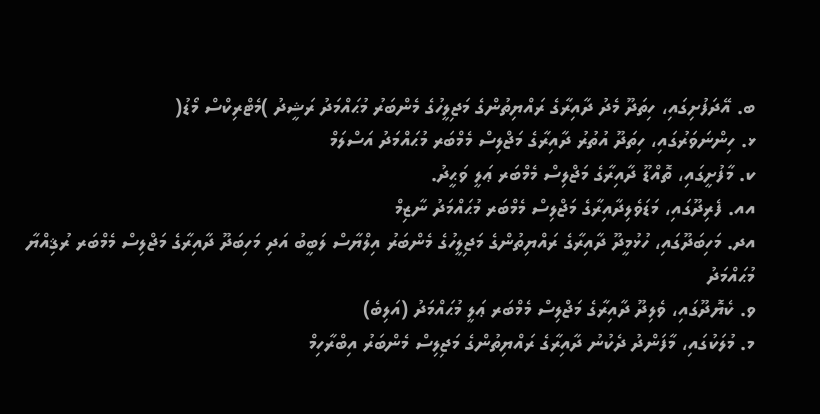ބ. އޭދަފުށިގައި، ހިތަދޫ މެދު ދާއިރާގެ ރައްޔިތުންގެ މަޖިލީހުގެ މެންބަރު މުޙައްމަދު ރަޝީދު )މެޓްރިކްސް މޯޑު(
ޅ. ހިންނަވަރުގައި، ހިތަދޫ އުތުރު ދާއިރާގެ މަޖްލިސް މެމްބަރ މުޙައްމަދު އަސްލަމް
ކ. މާފުށީގައި، ތޮއްޑޫ ދާއިރާގެ މަޖްލިސް މެމްބަރ ޢަލީ ވަޙީދު.
އއ. ފެރިދޫގައި، މަޑަވެލިދާއިރާގެ މަޖްލިސް މެމްބަރ މުޙައްމަދު ނާޒިމް
އދ. މަހިބަދޫގައި، ހުޅުމީދޫ ދާއިރާގެ ރައްޔިތުންގެ މަޖިލީހުގެ މެންބަރު އިލްޔާސް ލަބީބު އަދި މަހިބަދޫ ދާއިރާގެ މަޖްލިސް މެމްބަރ ރުޤިއްޔާ މުޙައްމަދު
ވ. ކެޔޮދޫގައި، ވެލިދޫ ދާއިރާގެ މަޖްލިސް މެމްބަރ ޢަލީ މުޙައްމަދު (އަލިބެ)
މ. މުލަކުގައި، މާފަންދު ދެކުނު ދާއިރާގެ ރައްޔިތުންގެ މަޖިލިސް މެންބަރު އިބްރާހިމް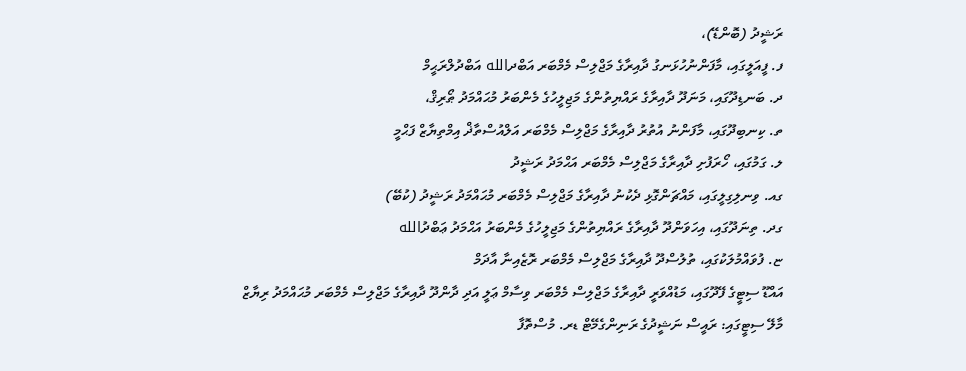ރަޝީދު (ބޮންޑޭ)،
ފ. ފީއަލީގައި، މާފަންނުހުޅަނގު ދާއިރާގެ މަޖްލިސް މެމްބަރ އަބްދالله އަބްދުލްރަޙީމް
ދ. ބަނޑިދޫގައި، މަނަދޫ ދާއިރާގެ ރައްޔިތުންގެ މަޖިލީހުގެ މެންބަރު މުޙައްމަދު ޠޯރިޤް،
ތ. ކިނބިދޫގައި، މާފަންނު އުތުރު ދާއިރާގެ މަޖްލިސް މެމްބަރ އަލްއުސްތާޛް އިމްތިޔާޒް ފަޙްމީ
ލ. ގަމުގައި، ހޯރަފުށި ދާއިރާގެ މަޖްލިސް މެމްބަރ އަޙްމަދު ރަޝީދު
ގއ. ވިނލިގިލީގައި، މައްޗަންގޮޅި ދެކުނު ދާއިރާގެ މަޖްލިސް މެމްބަރ މުޙައްމަދު ރަޝީދު (ކުބޭ)
ގދ. ތިނަދޫގައި، އިހަވަންދޫ ދާއިރާގެ ރައްޔިތުންގެ މަޖިލީހުގެ މެންބަރު އަޙްމަދު ޢަބްދުالله
ޏ. ފުވައްމުލަކުގައި، ތުލުސްދޫ ދާއިރާގެ މަޖްލިސް މެމްބަރ ރޮޒެއިނާ އާދަމް
އައްޑޫ ސިޓީގެ ފޭދޫގައި، މަޑުއްވަރީ ދާއިރާގެ މަޖްލިސް މެމްބަރ ވިސާމް ޢަލީ އަދި ދާންދޫ ދާއިރާގެ މަޖްލިސް މެމްބަރ މުޙައްމަދު ރިޔާޒް
މާލޭ ސިޓީގައި: ރައީސް ނަޝީދުގެ ރަނިންގެމޭޓް ޑރ. މުސްތޮފާ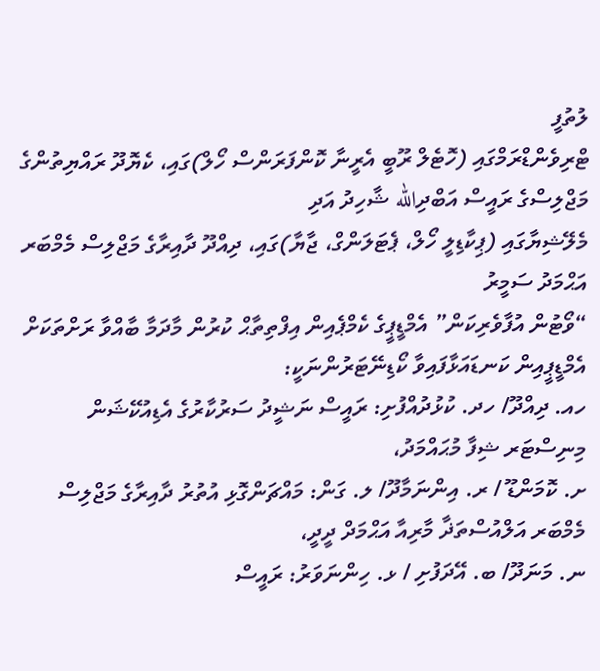ލުތުފީ
ޓްރިވެންޑްރަމްގައި (ހޮޓެލް ރޫބީ އެރީނާ ކޮންފަރަންސް ހޯލް)ގައި، ކެޔޮދޫ ރައްޔިތުންގެ މަޖްލިސްގެ ރައީސް އަބްދިالله ޝާހިދު އަދި
މެލޭޝިޔާގައި (ޕިކާޑިލީ ހޯލް، ޕެޓަލަންގް، ޖާޔާ)ގައި، ދިއްދޫ ދާއިރާގެ މަޖްލިސް މެމްބަރ އަޙްމަދު ސަމީރު
“ވޯޓުން އުފާވެރިކަން” އެމްޑީޕީގެ ކެމްޕެއިން އިފްތިތާޙް ކުރުން މާދަމާ ބާއްވާ ރަށްތަކަށް އެމްޑީޕީއިން ކަނޑައަޅާފައިވާ ކޯޑިނޭޓަރުންނަކީ:
ހއ. ދިއްދޫ/ ހދ. ކުޅުދުއްފުށި: ރައީސް ނަޝީދު ސަރުކާރުގެ އެޑިއުކޭޝަން މިނިސްޓަރ ޝިފާ މުޙައްމަދު،
ށ. ކޮމަންޑޫ / ރ. އިންނަމާދޫ/ ލ. ގަން: މައްޗަންގޮޅި އުތުރު ދާއިރާގެ މަޖްލިސް މެމްބަރ އަލްއުސްތަޛާ މާރިއާ އަޙްމަދް ދީދީ،
ނ. މަނަދޫ/ ބ. އޭދަފުށި / ޅ. ހިންނަވަރު: ރައީސް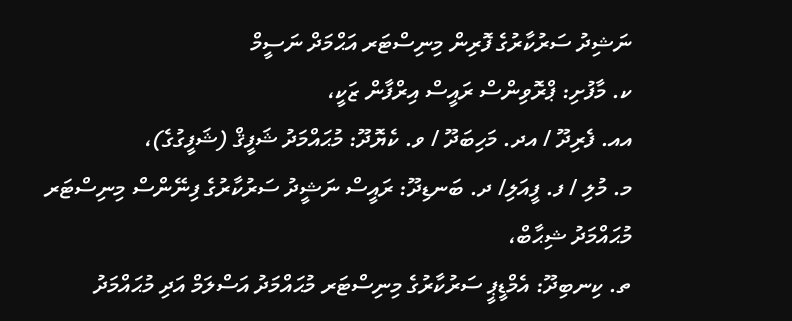ނަޝިދު ސަރުކާރުގެ ފޮރިން މިނިސްޓަރ އަޙްމަދް ނަސީމް
ކ. މާފުށި: ޕްރޮވިންސް ރައީސް އިރްފާން ޒަކީ،
އއ. ފެރިދޫ / އދ. މަހިބަދޫ / ވ. ކެޔޮދޫ: މުޙައްމަދު ޝަފީޤް (ޝަފީގުގެ)،
މ. މުލި / ފ. ފީއަލި/ ދ. ބަނޑިދޫ: ރައީސް ނަޝީދު ސަރުކާރުގެ ފިނޭންސް މިނިސްޓަރ މުޙައްމަދު ޝިޙާބް،
ތ. ކިނބިދޫ: އެމްޑީޕީ ސަރުކާރުގެ މިނިސްޓަރ މުޙައްމަދު އަސްލަމް އަދި މުޙައްމަދު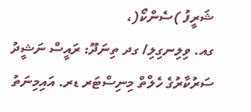ޝަރީފު )ސެންކޯ(،
ގއ. ވިލިނގިލި/ ގދ ތިނަދޫ: ރައީސް ނަޝީދު ސަރުކާރުގެ ހެލްތް މިނިސްޓަރ ޑރ. އައިމިނަތު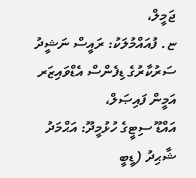ޖަމީލް،
ޏ. ފުއައްމުލަކު: ރައީސް ނަޝީދު ސަރުކާރުގެ ޑިފެންސް އެޑްވައިޒަރ އަމީން ފައިޞަލް،
އައްޑޫ ސިޓީގެ ހުޅުމީދޫ: އަޙްމަދު ޝާޙިދު (ޑީބީ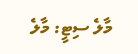މާލެ ސިޓީ: މާލެ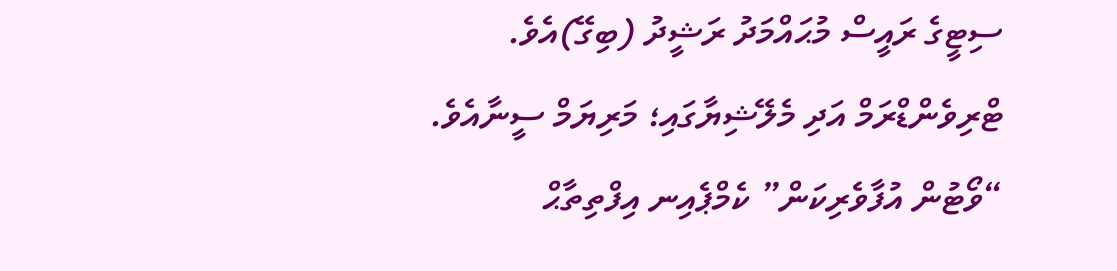ސިޓީގެ ރައީސް މުޙައްމަދު ރަޝީދު (ބިގޭ)އެވެ.
ޓްރިވެންޑްރަމް އަދި މެލޭޝިޔާގައި؛ މަރިޔަމް ސީނާއެވެ.
“ވޯޓުން އުފާވެރިކަން” ކެމްޕެއިނ އިފްތިތާޙް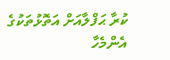ކުރާ ޙަފްލާއަށް އަތޮޅުތަކުގެ އެންމެހާ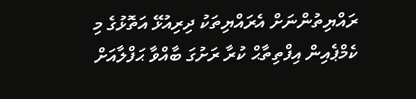ރައްޔިތުންނަށް އެރައްޔިތަކު ދިރިއުޅޭ އަތޮޅުގެ މި ކެމްޕެއިން އިފްތިތާޙް ކުރާ ރަށުގަ ބާއްވާ ޙަފްލާއަށް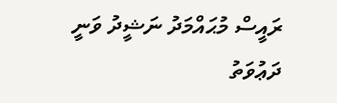ރައީސް މުޙައްމަދު ނަޝީދު ވަނީ ދަޢުވަތު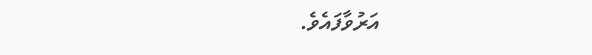އަރުވާފައެވެ.